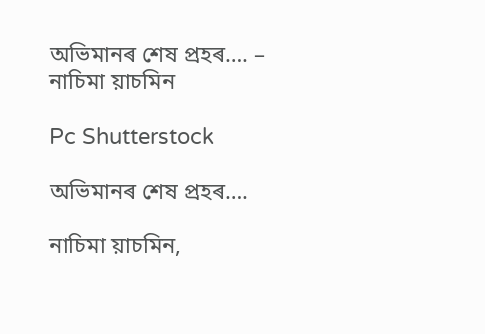অভিমানৰ শেষ প্ৰহৰ…. – নাচিমা য়াচমিন

Pc Shutterstock

অভিমানৰ শেষ প্ৰহৰ….

নাচিমা য়াচমিন,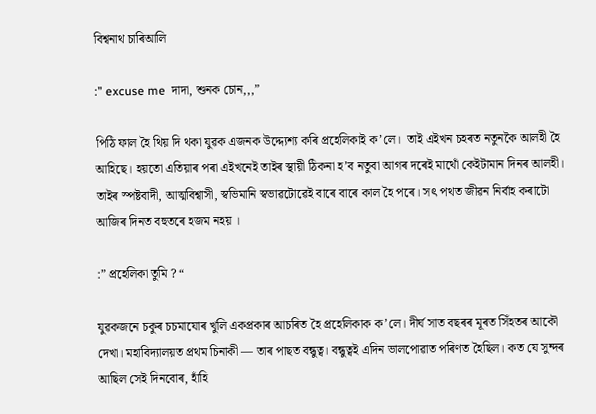বিশ্বনাথ চাৰিআলি

:” excuse me  দাদা, শুনক চোন,,,”

পিঠি ফাল হৈ থিয় দি থকা যুৱক এজনক উদ্দ্যেশ্য কৰি প্রহেলিকাই ক’লে।  তাই এইখন চহৰত নতুনকৈ আলহী হৈ আহিছে। হয়তো এতিয়াৰ পৰা এইখনেই তাইৰ স্থায়ী ঠিকনা হ’ব নতুবা আগৰ দৰেই মাথোঁ কেইটামান দিনৰ আলহী। তাইৰ স্পষ্টবাদী, আত্মবিশ্বাসী, স্বভিমানি স্বভাৱটোৱেই বাৰে বাৰে কাল হৈ পৰে। সৎ পথত জীৱন নিৰ্বাহ কৰাটো আজিৰ দিনত বহুতৰে হজম নহয় ।

:” প্ৰহেলিকা তুমি ? “

যুৱকজনে চকুৰ চচমাযোৰ খুলি একপ্ৰকাৰ আচৰিত হৈ প্রহেলিকাক ক’লে। দীৰ্ঘ সাত বছৰৰ মূৰত সিঁহতৰ আকৌ দেখা। মহাবিদ্যালয়ত প্ৰথম চিনাকী — তাৰ পাছত বন্ধুত্ব। বন্ধুত্বই এদিন ভালপোৱাত পৰিণত হৈছিল। কত যে সুন্দৰ আছিল সেই দিনবোৰ, হাঁহি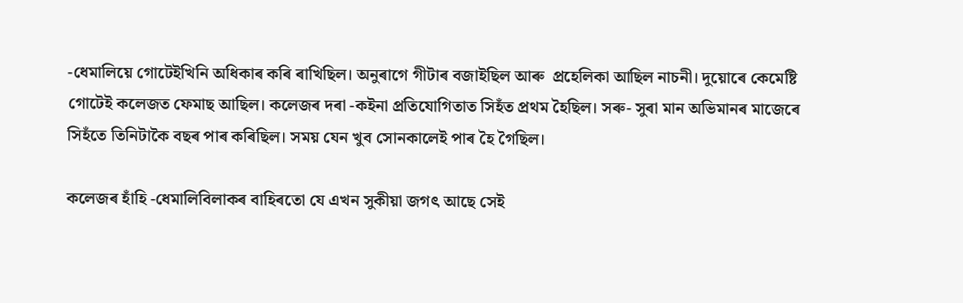-ধেমালিয়ে গোটেইখিনি অধিকাৰ কৰি ৰাখিছিল। অনুৰাগে গীটাৰ বজাইছিল আৰু  প্রহেলিকা আছিল নাচনী। দুয়োৰে কেমেষ্টি গোটেই কলেজত ফেমাছ আছিল। কলেজৰ দৰা -কইনা প্ৰতিযোগিতাত সিহঁত প্ৰথম হৈছিল। সৰু- সুৰা মান অভিমানৰ মাজেৰে সিহঁতে তিনিটাকৈ বছৰ পাৰ কৰিছিল। সময় যেন খুব সোনকালেই পাৰ হৈ গৈছিল।

কলেজৰ হাঁহি -ধেমালিবিলাকৰ বাহিৰতো যে এখন সুকীয়া জগৎ আছে সেই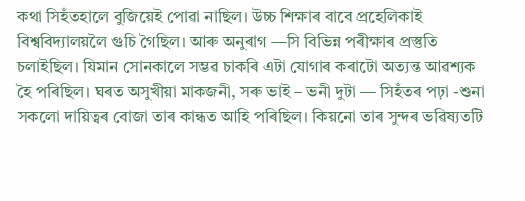কথা সিহঁতহালে বুজিয়েই পোৱা নাছিল। উচ্চ শিক্ষাৰ বাবে প্ৰহেলিকাই বিশ্ববিদ্যালয়লৈ গুচি গৈছিল। আৰু অনুৰাগ —সি বিভিন্ন পৰীক্ষাৰ প্ৰস্তুতি চলাইছিল। যিমান সোনকালে সম্ভৱ চাকৰি এটা যোগাৰ কৰাটো অত্যন্ত আৱশ্যক হৈ পৰিছিল। ঘৰত অসুখীয়া মাকজনী, সৰু ভাই – ভনী দুটা — সিহঁতৰ পঢ়া -শুনা সকলো দায়িত্বৰ বোজা তাৰ কান্ধত আহি পৰিছিল। কিয়নো তাৰ সুন্দৰ ভৱিষ্যতটি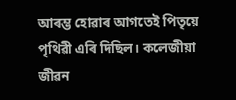আৰম্ভ হোৱাৰ আগতেই পিতৃয়ে পৃথিৱী এৰি দিছিল। কলেজীয়া জীৱন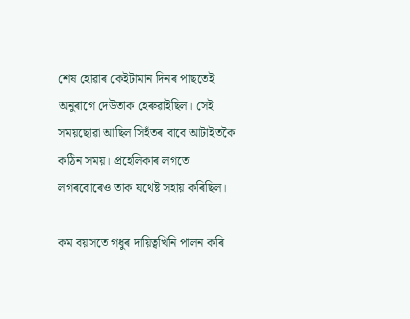শেষ হোৱাৰ কেইটামান দিনৰ পাছতেই অনুৰাগে দেউতাক হেৰুৱাইছিল। সেই সময়ছোৱা আছিল সিহঁতৰ বাবে আটাইতকৈ কঠিন সময়। প্ৰহেলিকাৰ লগতে লগৰবোৰেও তাক যথেষ্ট সহায় কৰিছিল।

কম বয়সতে গধুৰ দায়িত্বখিনি পালন কৰি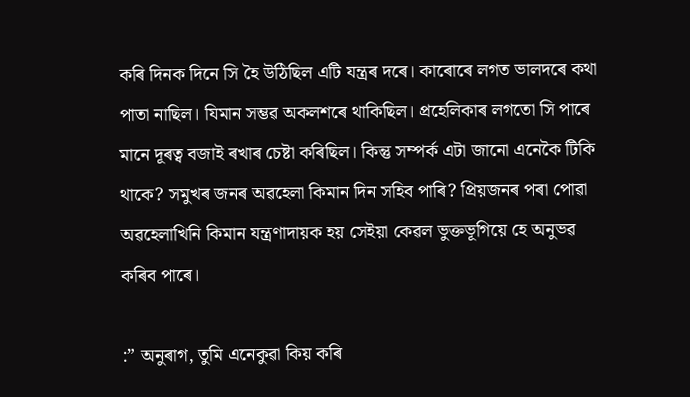কৰি দিনক দিনে সি হৈ উঠিছিল এটি যন্ত্ৰৰ দৰে। কাৰোৰে লগত ভালদৰে কথা পাতা নাছিল। যিমান সম্ভৱ অকলশৰে থাকিছিল। প্ৰহেলিকাৰ লগতো সি পাৰে মানে দূৰত্ব বজাই ৰখাৰ চেষ্টা কৰিছিল। কিন্তু সম্পৰ্ক এটা জানো এনেকৈ টিকি থাকে? সমুখৰ জনৰ অৱহেলা কিমান দিন সহিব পাৰি? প্ৰিয়জনৰ পৰা পোৱা অৱহেলাখিনি কিমান যন্ত্ৰণাদায়ক হয় সেইয়া কেৱল ভুক্তভূগিয়ে হে অনুভৱ কৰিব পাৰে।

:” অনুৰাগ, তুমি এনেকুৱা কিয় কৰি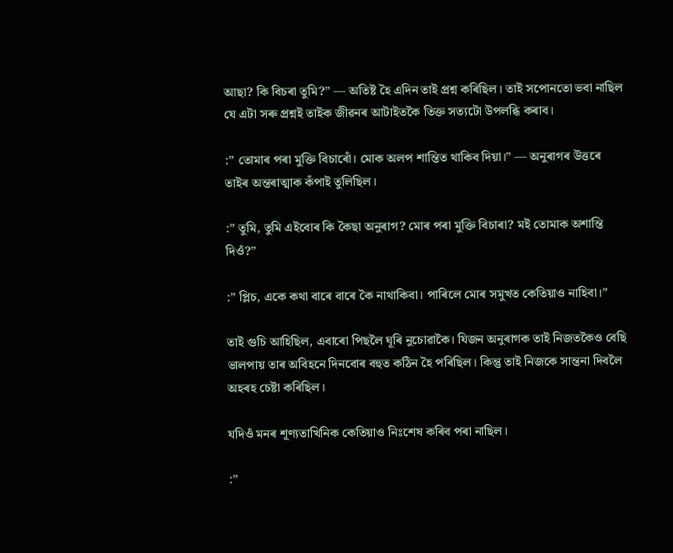আছা? কি বিচৰা তুমি?” — অতিষ্ট হৈ এদিন তাই প্ৰশ্ন কৰিছিল। তাই সপোনতো ভবা নাছিল যে এটা সৰু প্ৰশ্নই তাইক জীৱনৰ আটাইতকৈ তিক্ত সত্যটো উপলব্ধি কৰাব।

:” তোমাৰ পৰা মুক্তি বিচাৰোঁ। মোক অলপ শান্তিত থাকিব দিয়া।” — অনুৰাগৰ উত্তৰে তাইৰ অন্তৰাত্মাক কঁপাই তুলিছিল।

:” তুমি, তুমি এইবোৰ কি কৈছা অনুৰাগ? মোৰ পৰা মুক্তি বিচাৰা? মই তোমাক অশান্তি দিওঁ?”

:” প্লিচ, একে কথা বাৰে বাৰে কৈ নাথাকিবা। পাৰিলে মোৰ সমুখত কেতিয়াও নাহিবা।”

তাই গুচি আহিছিল, এবাৰো পিছলৈ ঘূৰি নুচোৱাকৈ। যিজন অনুৰাগক তাই নিজতকৈও বেছি ভালপায় তাৰ অবিহনে দিনবোৰ বহুত কঠিন হৈ পৰিছিল। কিন্তু তাই নিজকে সান্তনা দিবলৈ অহৰহ চেষ্টা কৰিছিল।

যদিওঁ মনৰ শূণ্যতাখিনিক কেতিয়াও নিঃশেষ কৰিব পৰা নাছিল।

:”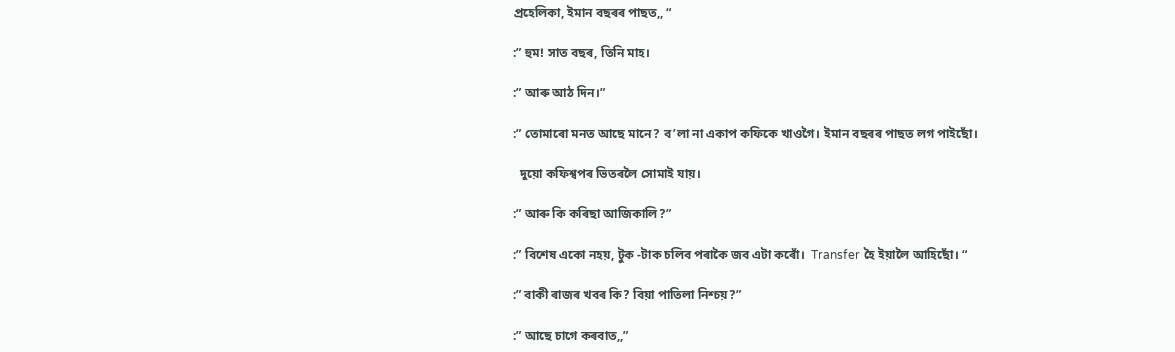প্ৰহেলিকা, ইমান বছৰৰ পাছত,, “

:” হুম! সাত বছৰ, তিনি মাহ।

:” আৰু আঠ দিন।”

:” তোমাৰো মনত আছে মানে? ব’লা না একাপ কফিকে খাওগৈ। ইমান বছৰৰ পাছত লগ পাইছোঁ।

  দুয়ো কফিশ্বপৰ ভিতৰলৈ সোমাই যায়।

:” আৰু কি কৰিছা আজিকালি?”

:” বিশেষ একো নহয়, টুক -টাক চলিব পৰাকৈ জব এটা কৰোঁ।  Transfer হৈ ইয়ালৈ আহিছোঁ। “

:” বাকী ৰাজৰ খবৰ কি? বিয়া পাতিলা নিশ্চয়?”

:” আছে চাগে কৰবাত,,”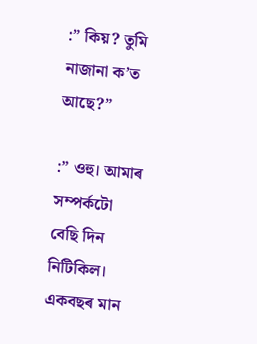:” কিয়? তুমি নাজানা ক’ত আছে?”

:” ওহু। আমাৰ সম্পৰ্কটো বেছি দিন নিটিকিল। একবছৰ মান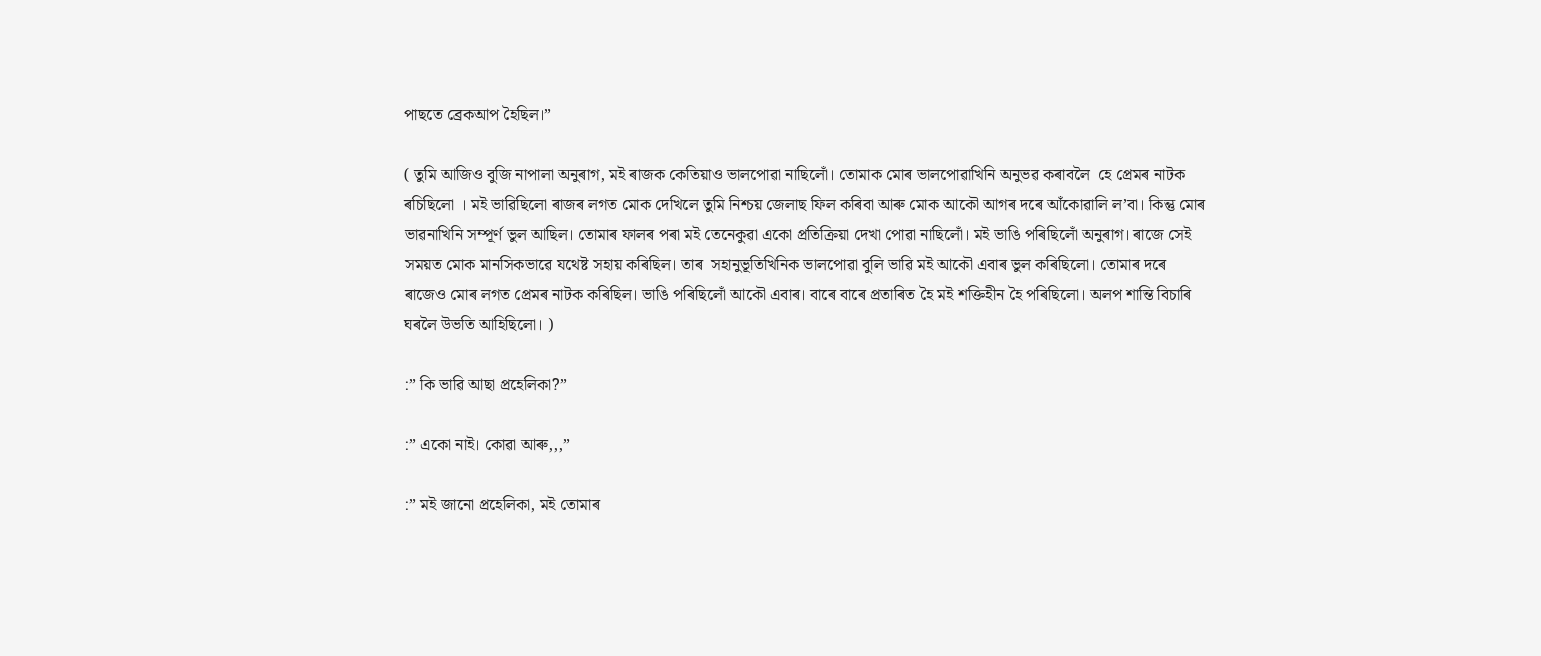পাছতে ব্ৰেকআপ হৈছিল।”

( তুমি আজিও বুজি নাপালা অনুৰাগ, মই ৰাজক কেতিয়াও ভালপোৱা নাছিলোঁ। তোমাক মোৰ ভালপোৱাখিনি অনুভৱ কৰাবলৈ  হে প্ৰেমৰ নাটক ৰচিছিলো । মই ভাৱিছিলো ৰাজৰ লগত মোক দেখিলে তুমি নিশ্চয় জেলাছ ফিল কৰিবা আৰু মোক আকৌ আগৰ দৰে আঁকোৱালি ল’বা। কিন্তু মোৰ ভাৱনাখিনি সম্পূৰ্ণ ভুল আছিল। তোমাৰ ফালৰ পৰা মই তেনেকুৱা একো প্ৰতিক্ৰিয়া দেখা পোৱা নাছিলোঁ। মই ভাঙি পৰিছিলোঁ অনুৰাগ। ৰাজে সেই সময়ত মোক মানসিকভাৱে যথেষ্ট সহায় কৰিছিল। তাৰ  সহানুভূতিখিনিক ভালপোৱা বুলি ভাৱি মই আকৌ এবাৰ ভুল কৰিছিলো। তোমাৰ দৰে ৰাজেও মোৰ লগত প্ৰেমৰ নাটক কৰিছিল। ভাঙি পৰিছিলোঁ আকৌ এবাৰ। বাৰে বাৰে প্ৰতাৰিত হৈ মই শক্তিহীন হৈ পৰিছিলো। অলপ শান্তি বিচাৰি ঘৰলৈ উভতি আহিছিলো। )

:” কি ভাৱি আছা প্ৰহেলিকা?”

:” একো নাই। কোৱা আৰু,,,”

:” মই জানো প্ৰহেলিকা, মই তোমাৰ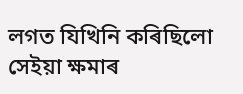লগত যিখিনি কৰিছিলো সেইয়া ক্ষমাৰ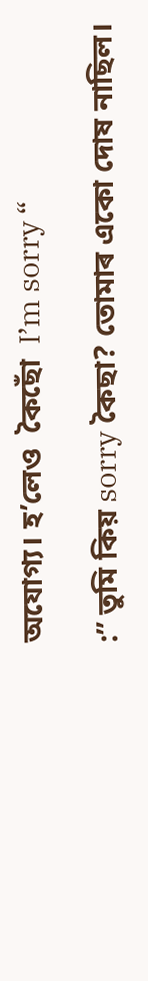অযোগ্য। হ’লেও  কৈছোঁ  I’m sorry “

:” তুমি কিয় sorry কৈছা? তোমাৰ একো দোষ নাছিল।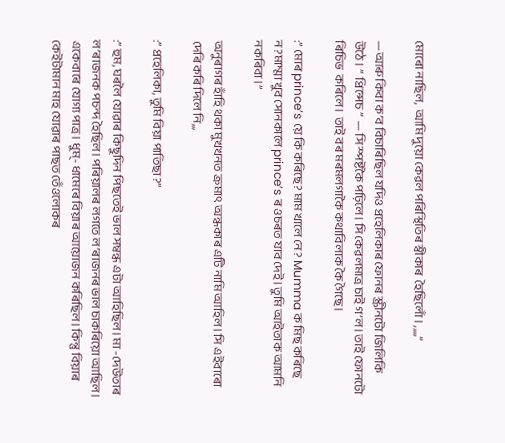মোৰো নাছিল,  আমি দুয়ো কেৱল পৰিস্থিতিৰ স্বীকাৰ  হৈছিলোঁ। ,,,,,”

—আৰু কিবা ক’ব বিচাৰিছিল যদিও প্ৰহেলিকাৰ ফোনৰ স্ক্ৰীনটো জিলিকি উঠে। ”  প্রিন্সেচ ”  — সি স্পষ্টকৈ পঢ়িলে। সি কেৱলমাত্ৰ চাই গ’ল। তাই ফোনটো ৰিচিভ  কৰিলে।  তাই বৰ মৰমলগাকৈ কথাবিলাক কৈ গৈছে।

:” মোৰ prince’s য়ে কি কৰিছে? মাম খালে নে? Mumma ক মিছ কৰিছে ন?মাম্মা খুব সোনকালে prince’s ৰ ওচৰত যাব দেই। তুমি আইতাক আমনি নকৰিবা।”

অনুৰাগৰ হাঁহি থকা মুখখনত ক্ৰমাৎ অন্ধকাৰ এটি নামি আহিল। সি এইবাৰো দেৰি কৰি দিলে নি,,,

:” প্ৰহেলিকা, তুমি বিয়া পাতিছা?”

:” হুম, ঘৰলৈ যোৱাৰ কিছুদিন পিছতেই ভাল সম্বন্ধ এটা আহিছিল। মা -দেউতাৰ ল’ৰাজনক পচন্দ হৈছিল। পৰিয়ালৰ লগতে ল’ৰাজনৰ ভাল চাকৰিয়ো আছিল। একেবাৰে যোগ্য পাত্ৰ। ধুম্- ধামেৰে বিয়াৰ আয়োজন কৰিছিল। কিন্তু বিয়াৰ কেইটামান মাহ যোৱাৰ পাছত তেঁওলোকৰ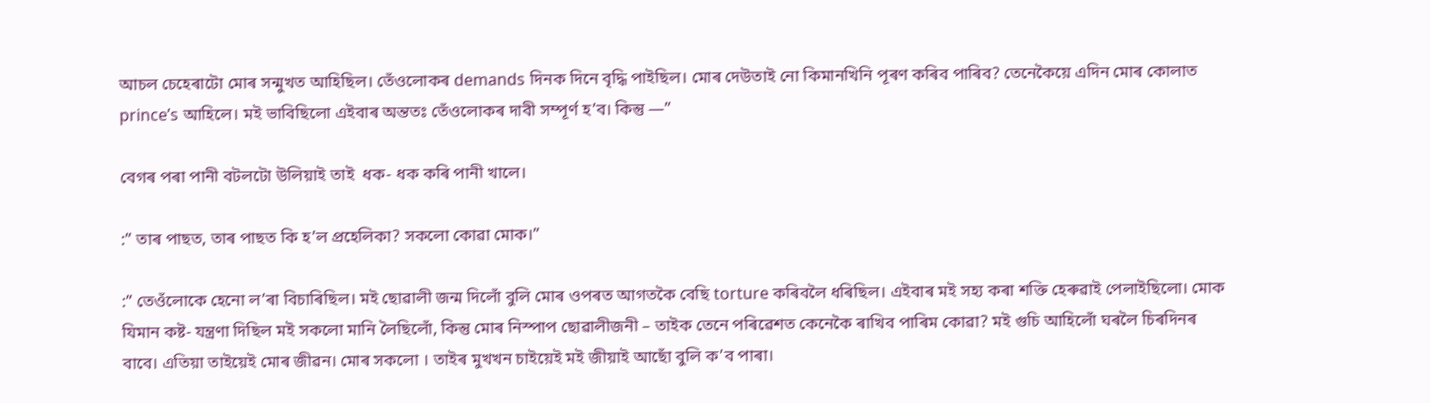আচল চেহেৰাটো মোৰ সন্মুখত আহিছিল। তেঁওলোকৰ demands দিনক দিনে বৃদ্ধি পাইছিল। মোৰ দেউতাই নো কিমানখিনি পূৰণ কৰিব পাৰিব? তেনেকৈয়ে এদিন মোৰ কোলাত prince’s আহিলে। মই ভাবিছিলো এইবাৰ অন্ততঃ তেঁওলোকৰ দাবী সম্পূৰ্ণ হ’ব। কিন্তু —”

বেগৰ পৰা পানী বটলটো উলিয়াই তাই  ধক- ধক কৰি পানী খালে।

:” তাৰ পাছত, তাৰ পাছত কি হ’ল প্ৰহেলিকা? সকলো কোৱা মোক।”

:” তেওঁলোকে হেনো ল’ৰা বিচাৰিছিল। মই ছোৱালী জন্ম দিলোঁ বুলি মোৰ ওপৰত আগতকৈ বেছি torture কৰিবলৈ ধৰিছিল। এইবাৰ মই সহ্য কৰা শক্তি হেৰুৱাই পেলাইছিলো। মোক যিমান কষ্ট- যন্ত্ৰণা দিছিল মই সকলো মানি লৈছিলোঁ, কিন্তু মোৰ নিস্পাপ ছোৱালীজনী – তাইক তেনে পৰিৱেশত কেনেকৈ ৰাখিব পাৰিম কোৱা? মই গুচি আহিলোঁ ঘৰলৈ চিৰদিনৰ বাবে। এতিয়া তাইয়েই মোৰ জীৱন। মোৰ সকলো । তাইৰ মুখখন চাইয়েই মই জীয়াই আছোঁ বুলি ক’ব পাৰা।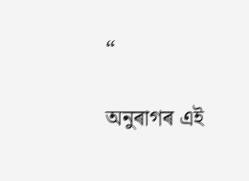“

অনুৰাগৰ এই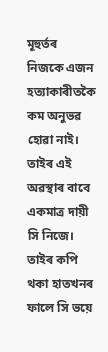মূহুৰ্তৰ নিজকে এজন হত্যাকাৰীতকৈ কম অনুভৱ হোৱা নাই। তাইৰ এই অৱস্থাৰ বাবে একমাত্ৰ দায়ী সি নিজে। তাইৰ কপি থকা হাতখনৰ ফালে সি ভয়ে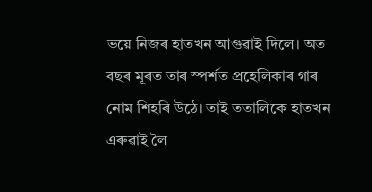ভয়ে নিজৰ হাতখন আগুৱাই দিলে। অত বছৰ মূৰত তাৰ স্পৰ্শত প্ৰহেলিকাৰ গাৰ নোম শিহৰি উঠে। তাই ততালিকে হাতখন এৰুৱাই লৈ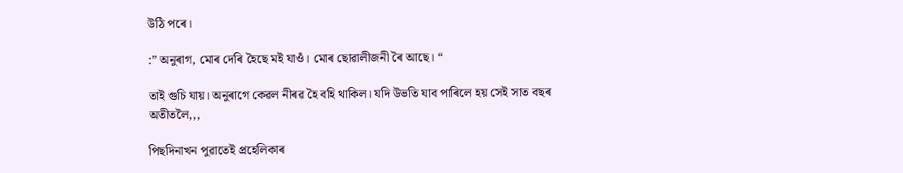উঠি পৰে।

:” অনুৰাগ, মোৰ দেৰি হৈছে মই যাওঁ। মোৰ ছোৱালীজনী ৰৈ আছে। “

তাই গুচি যায়। অনুৰাগে কেৱল নীৰৱ হৈ বহি থাকিল। যদি উভতি যাব পাৰিলে হয় সেই সাত বছৰ অতীতলৈ,,,

পিছদিনাখন পুৱাতেই প্রহেলিকাৰ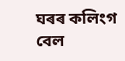ঘৰৰ কলিংগ বেল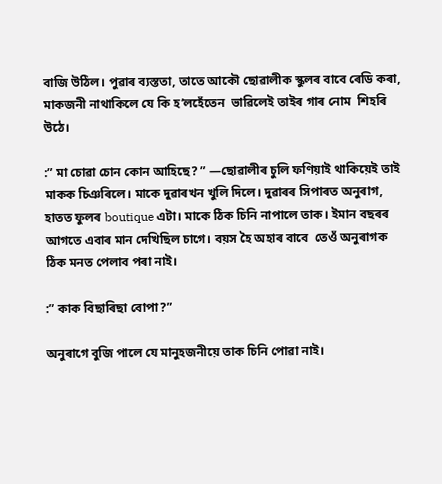বাজি উঠিল। পুৱাৰ ব্যস্ততা, তাতে আকৌ ছোৱালীক স্কুলৰ বাবে ৰেডি কৰা, মাকজনী নাথাকিলে যে কি হ’লহেঁতেন  ভাৱিলেই তাইৰ গাৰ নোম  শিহৰি উঠে।

:” মা চোৱা চোন কোন আহিছে? ” —ছোৱালীৰ চুলি ফণিয়াই থাকিয়েই তাই মাকক চিঞৰিলে। মাকে দুৱাৰখন খুলি দিলে। দুৱাৰৰ সিপাৰত অনুৰাগ, হাতত ফুলৰ boutique এটা। মাকে ঠিক চিনি নাপালে তাক। ইমান বছৰৰ আগতে এবাৰ মান দেখিছিল চাগে। বয়স হৈ অহাৰ বাবে  তেওঁ অনুৰাগক ঠিক মনত পেলাব পৰা নাই।

:” কাক বিছাৰিছা বোপা?”

অনুৰাগে বুজি পালে যে মানুহজনীয়ে তাক চিনি পোৱা নাই।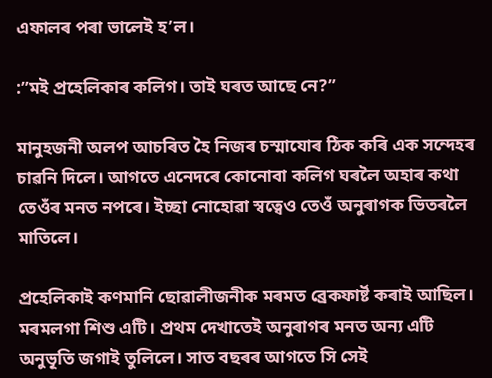এফালৰ পৰা ভালেই হ’ল।

:”মই প্ৰহেলিকাৰ কলিগ। তাই ঘৰত আছে নে?”

মানুহজনী অলপ আচৰিত হৈ নিজৰ চস্মাযোৰ ঠিক কৰি এক সন্দেহৰ চাৱনি দিলে। আগতে এনেদৰে কোনোবা কলিগ ঘৰলৈ অহাৰ কথা তেওঁৰ মনত নপৰে। ইচ্ছা নোহোৱা স্বত্বেও তেওঁ অনুৰাগক ভিতৰলৈ মাতিলে।

প্ৰহেলিকাই কণমানি ছোৱালীজনীক মৰমত ব্ৰেকফাৰ্ষ্ট কৰাই আছিল। মৰমলগা শিশু এটি। প্ৰথম দেখাতেই অনুৰাগৰ মনত অন্য এটি অনুভূতি জগাই তুলিলে। সাত বছৰৰ আগতে সি সেই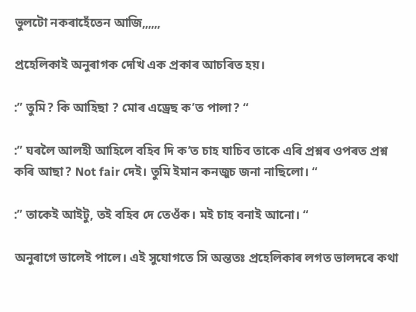ভুলটো নকৰাহেঁতেন আজি,,,,,,

প্ৰহেলিকাই অনুৰাগক দেখি এক প্ৰকাৰ আচৰিত হয়।

:” তুমি? কি আহিছা ? মোৰ এড্ৰেছ ক’ত পালা? “

:” ঘৰলৈ আলহী আহিলে বহিব দি ক’ত চাহ যাচিব তাকে এৰি প্ৰশ্নৰ ওপৰত প্ৰশ্ন কৰি আছা? Not fair দেই। তুমি ইমান কনজুচ জনা নাছিলো। “

:” তাকেই আইটু, তই বহিব দে তেওঁক। মই চাহ বনাই আনো। “

অনুৰাগে ভালেই পালে। এই সুযোগতে সি অন্ততঃ প্ৰহেলিকাৰ লগত ভালদৰে কথা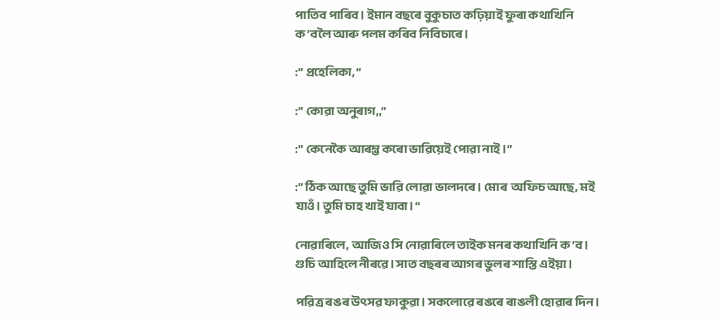পাতিব পাৰিব। ইমান বছৰে বুকুচাত কঢ়িয়াই ফুৰা কথাখিনি ক’বলৈ আৰু পলম কৰিব নিবিচাৰে।

:” প্ৰহেলিকা, “

:” কোৱা অনুৰাগ,,”

:” কেনেকৈ আৰম্ভ কৰো ভাৱিয়েই পোৱা নাই।”

:” ঠিক আছে তুমি ভাৱি লোৱা ভালদৰে। মোৰ  অফিচ আছে, মই যাওঁ। তুমি চাহ খাই যাবা। “

নোৱাৰিলে, আজিও সি নোৱাৰিলে তাইক মনৰ কথাখিনি ক’ব। গুচি আহিলে নীৰৱে। সাত বছৰৰ আগৰ ভুলৰ শাস্তি এইয়া।

পৱিত্ৰ ৰঙৰ উৎসৱ ফাকুৱা। সকলোৱে ৰঙৰে ৰাঙলী হোৱাৰ দিন।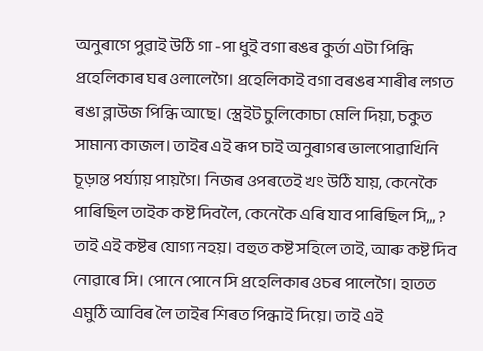অনুৰাগে পুৱাই উঠি গা -পা ধুই বগা ৰঙৰ কুৰ্তা এটা পিন্ধি প্ৰহেলিকাৰ ঘৰ ওলালেগৈ। প্ৰহেলিকাই বগা বৰঙৰ শাৰীৰ লগত ৰঙা ব্লাউজ পিন্ধি আছে। স্ত্ৰেইট চুলিকোচা মেলি দিয়া, চকুত সামান্য কাজল। তাইৰ এই ৰূপ চাই অনুৰাগৰ ভালপোৱাখিনি চূড়ান্ত পৰ্য্যায় পায়গৈ। নিজৰ ওপৰতেই খং উঠি যায়, কেনেকৈ পাৰিছিল তাইক কষ্ট দিবলৈ, কেনেকৈ এৰি যাব পাৰিছিল সি,,, ? তাই এই কষ্টৰ যোগ্য নহয়। বহুত কষ্ট সহিলে তাই, আৰু কষ্ট দিব নোৱাৰে সি। পোনে পোনে সি প্ৰহেলিকাৰ ওচৰ পালেগৈ। হাতত এমুঠি আবিৰ লৈ তাইৰ শিৰত পিন্ধাই দিয়ে। তাই এই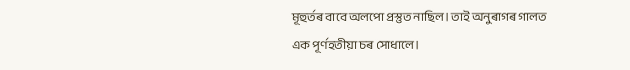মূহুৰ্তৰ বাবে অলপো প্ৰস্তুত নাছিল। তাই অনুৰাগৰ গালত এক পূৰ্ণহতীয়া চৰ সোধালে।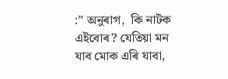:” অনুৰাগ,  কি নাটক এইবোৰ? যেতিয়া মন যাব মোক এৰি যাবা,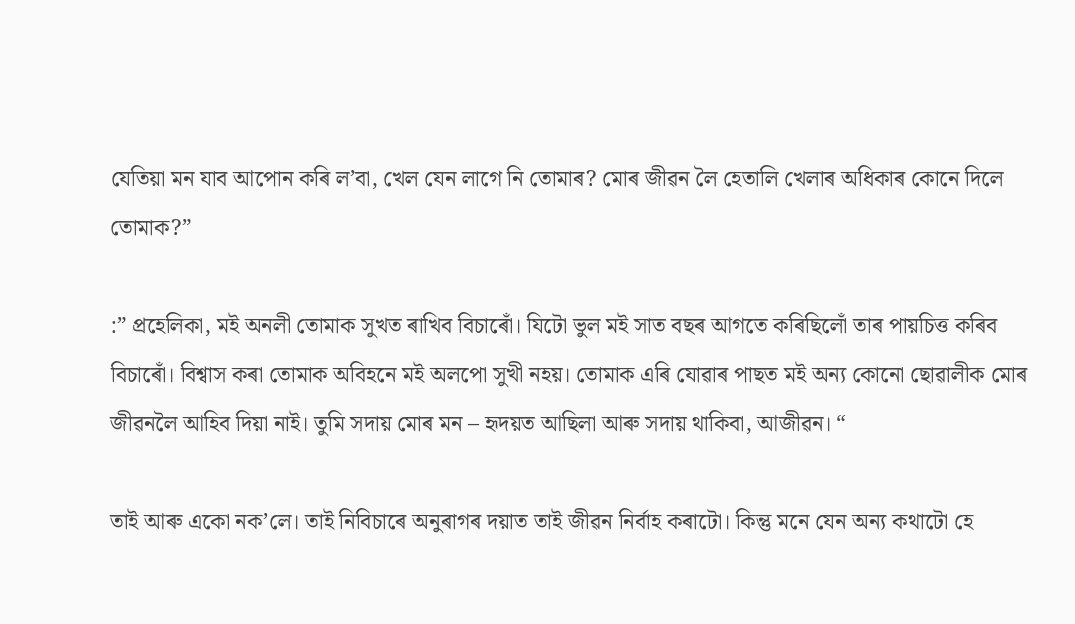যেতিয়া মন যাব আপোন কৰি ল’বা, খেল যেন লাগে নি তোমাৰ? মোৰ জীৱন লৈ হেতালি খেলাৰ অধিকাৰ কোনে দিলে তোমাক?”

:” প্ৰহেলিকা, মই অনলী তোমাক সুখত ৰাখিব বিচাৰোঁ। যিটো ভুল মই সাত বছৰ আগতে কৰিছিলোঁ তাৰ পায়চিত্ত কৰিব বিচাৰোঁ। বিশ্বাস কৰা তোমাক অবিহনে মই অলপো সুখী নহয়। তোমাক এৰি যোৱাৰ পাছত মই অন্য কোনো ছোৱালীক মোৰ জীৱনলৈ আহিব দিয়া নাই। তুমি সদায় মোৰ মন – হৃদয়ত আছিলা আৰু সদায় থাকিবা, আজীৱন। “

তাই আৰু একো নক’লে। তাই নিবিচাৰে অনুৰাগৰ দয়াত তাই জীৱন নিৰ্বাহ কৰাটো। কিন্তু মনে যেন অন্য কথাটো হে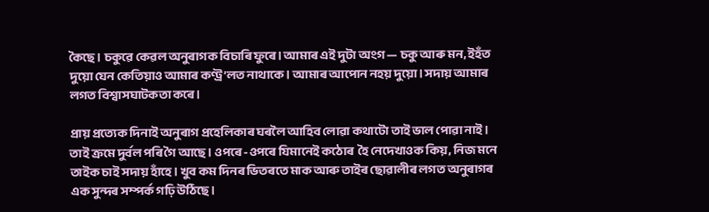কৈছে। চকুৱে কেৱল অনুৰাগক বিচাৰি ফুৰে। আমাৰ এই দুটা অংগ — চকু আৰু মন, ইহঁত দুয়ো যেন কেতিয়াও আমাৰ কণ্ট্ৰ’লত নাথাকে। আমাৰ আপোন নহয় দুয়ো। সদায় আমাৰ লগত বিশ্বাসঘাটকতা কৰে।

প্ৰায় প্ৰত্যেক দিনাই অনুৰাগ প্ৰহেলিকাৰ ঘৰলৈ আহিব লোৱা কথাটো তাই ভাল পোৱা নাই। তাই ক্ৰমে দুৰ্বল পৰি গৈ আছে। ওপৰে -ওপৰে যিমানেই কঠোৰ  হৈ নেদেখাওক কিয়, নিজ মনে তাইক চাই সদায় হাঁহে। খুব কম দিনৰ ভিতৰতে মাক আৰু তাইৰ ছোৱালীৰ লগত অনুৰাগৰ এক সুন্দৰ সম্পৰ্ক গঢ়ি উঠিছে।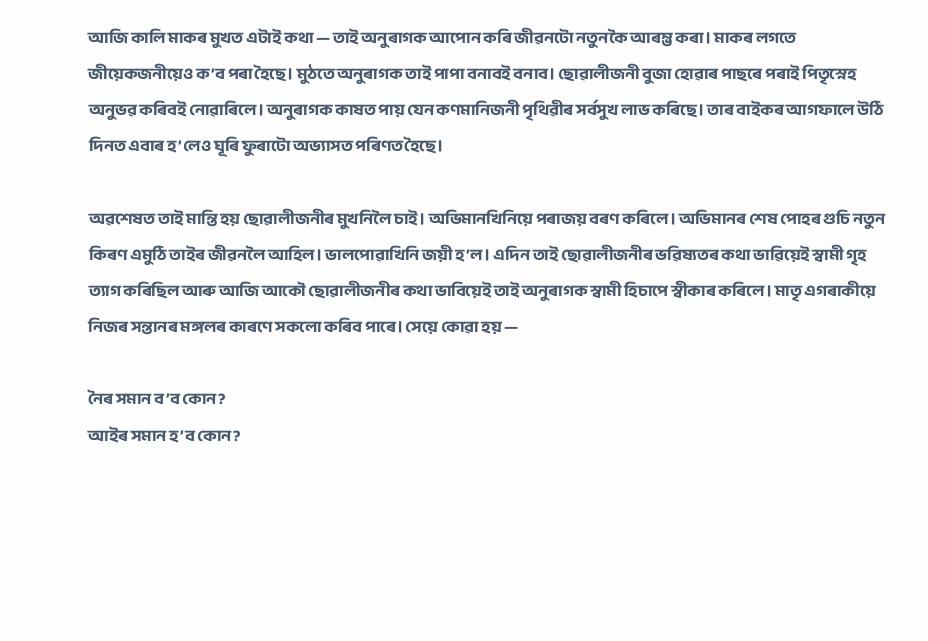আজি কালি মাকৰ মুখত এটাই কথা — তাই অনুৰাগক আপোন কৰি জীৱনটো নতুনকৈ আৰম্ভ কৰা। মাকৰ লগতে জীয়েকজনীয়েও ক’ব পৰা হৈছে। মুঠতে অনুৰাগক তাই পাপা বনাবই বনাব। ছোৱালীজনী বুজা হোৱাৰ পাছৰে পৰাই পিতৃস্নেহ অনুভৱ কৰিবই নোৱাৰিলে। অনুৰাগক কাষত পায় যেন কণমানিজনী পৃথিৱীৰ সৰ্বসুখ লাভ কৰিছে। তাৰ বাইকৰ আগফালে উঠি দিনত এবাৰ হ’লেও ঘূৰি ফুৰাটো অভ্যাসত পৰিণত হৈছে।

অৱশেষত তাই মান্তি হয় ছোৱালীজনীৰ মুখনিলৈ চাই। অভিমানখিনিয়ে পৰাজয় বৰণ কৰিলে। অভিমানৰ শেষ পোহৰ গুচি নতুন কিৰণ এমুঠি তাইৰ জীৱনলৈ আহিল। ভালপোৱাখিনি জয়ী হ’ল। এদিন তাই ছোৱালীজনীৰ ভৱিষ্যতৰ কথা ভাৱিয়েই স্বামী গৃহ ত্যাগ কৰিছিল আৰু আজি আকৌ ছোৱালীজনীৰ কথা ভাবিয়েই তাই অনুৰাগক স্বামী হিচাপে স্বীকাৰ কৰিলে। মাতৃ এগৰাকীয়ে নিজৰ সন্তানৰ মঙ্গলৰ কাৰণে সকলো কৰিব পাৰে। সেয়ে কোৱা হয় —

নৈৰ সমান ব’ব কোন?
আইৰ সমান হ’ব কোন?